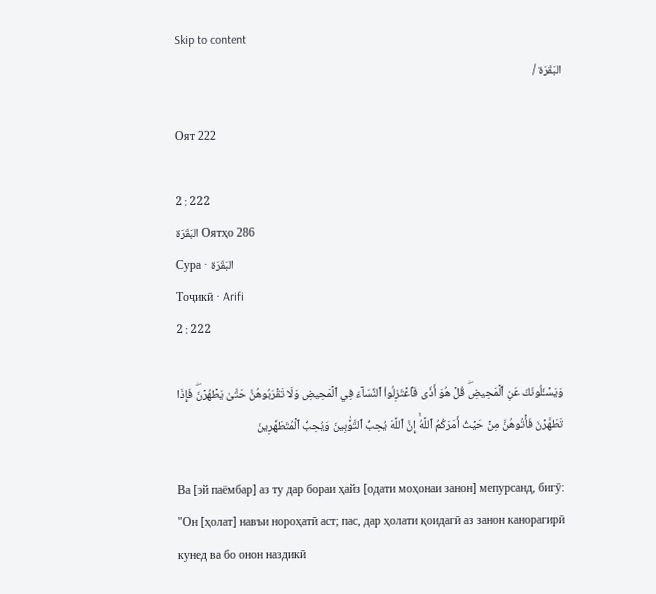Skip to content
البَقَرَة /

Оят 222

2 : 222
البَقَرَة Оятҳо 286
Сура · البَقَرَة
Тоҷикӣ · Arifi
2 : 222

وَيَسۡـَٔلُونَكَ عَنِ ٱلۡمَحِيضِۖ قُلۡ هُوَ أَذٗى فَٱعۡتَزِلُواْ ٱلنِّسَآءَ فِي ٱلۡمَحِيضِ وَلَا تَقۡرَبُوهُنَّ حَتَّىٰ يَطۡهُرۡنَۖ فَإِذَا تَطَهَّرۡنَ فَأۡتُوهُنَّ مِنۡ حَيۡثُ أَمَرَكُمُ ٱللَّهُۚ إِنَّ ٱللَّهَ يُحِبُّ ٱلتَّوَّٰبِينَ وَيُحِبُّ ٱلۡمُتَطَهِّرِينَ

Ва [эй паёмбар] аз ту дар бораи ҳайз [одати моҳонаи занон] мепурсанд, бигӯ: "Он [ҳолат] навъи нороҳатӣ аст; пас, дар ҳолати қоидагӣ аз занон канорагирӣ кунед ва бо онон наздикӣ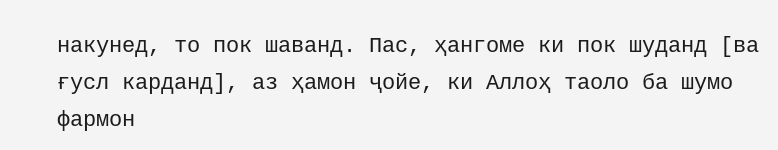накунед, то пок шаванд. Пас, ҳангоме ки пок шуданд [ва ғусл карданд], аз ҳамон ҷойе, ки Аллоҳ таоло ба шумо фармон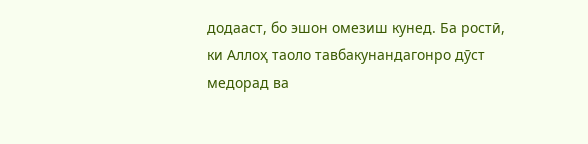додааст, бо эшон омезиш кунед. Ба ростӣ, ки Аллоҳ таоло тавбакунандагонро дӯст медорад ва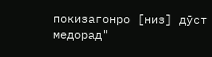покизагонро [низ] дӯст медорад"